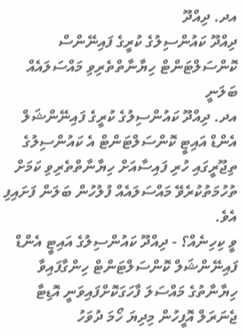އދ. ދިއްދޫ
ދިއްދޫ ކައުންސިލުގެ ކުރީގެ ފައިނޭންސް ކޮންސަލްޓަންޓް ހިޔާނާތްތެރިވި މައްސަލައެއް ބަލަނީ
އދ. ދިއްދޫ ކައުންސިލުގެ ކުރީގެ ފައިނޭންޝަލް އެންޑް އައިޓީ ކޮންސަލްޓަންޓް އެ ކައުންސިލުގެ ތިޖޫރީގައި ހުރި ފައިސާއަށް ހިޔާނާތްތެރިވި ކަމަށް ތުހުމަތުކުރެވޭ މައްސަލައެއް ފުލުހުން ބަލަން ފަށައިފި އެވެ.
ވީ ކިހިނެއް؟ - ދިއްދޫ ކައުންސިލުގެ އައިޓީ އެންޑް ފައިނޭންޝަލް ކޮންސަލްޓަންޓް ހިންގާފައިވާ ހިޔާނާތުގެ މައްސަލަ ފާހަގަކޮށްފައިވަނީ އޮޑިޓާ ޖެނަރަލް އޮފީހުން މިދިޔަ ހޯމަ ދުވަހު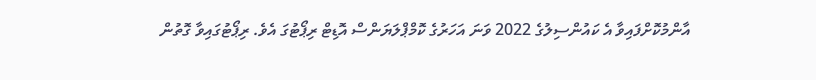އާންމުކޮށްފައިވާ އެ ކައުންސިލުގެ 2022 ވަނަ އަހަރުގެ ކޮމްޕްލަޔަންސް އޮޑިޓް ރިޕޯޓުގަ އެވެ. ރިޕޯޓުގައިވާ ގޮތުން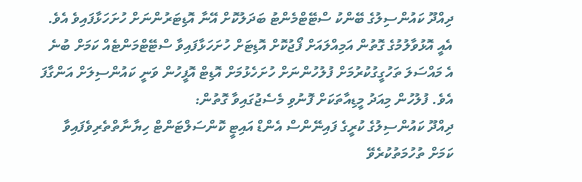ދިއްދޫ ކައުންސިލުގެ ބޭންކު ސްޓޭޓްމެންޓު ބަދަލުކޮށް އޭނާ އޮޑިޓަރުންނަށް ހުށަހަޅާފައިވެ އެވެ.
އެއީ އޮޅުވާލުމުގެ ގޮތުން އަމިއްލައަށް ފޯޖުކޮށް އޮޑިޓަށް ހުށަހަޅާފައިވާ ސްޓޭޓްމަންޓެއް ކަމަށް ބުނެ އެ މައްސަލަ ތަހުގީގުކުރުމަށް ފުލުހުންނަށް ހުށަހެޅުމަށް އޮޑިޓް އޮފީހުން ވަނީ ކައުންސިލަށް އަންގާފަ އެވެ. ފުލުހުން މިއަދު މީޑިއާތަކަށް ފޮނުވި މެސެޖުގައިވާ ގޮތުން:
ދިއްދޫ ކައުންސިލުގެ ކުރީގެ ފައިނޭންސް އެންޑް އައިޓީ ކޮންސަލްޓަންޓް ހިޔާނާތްތެރިވެފައިވާ ކަމަށް ތުހުމަތުކުރެވޭ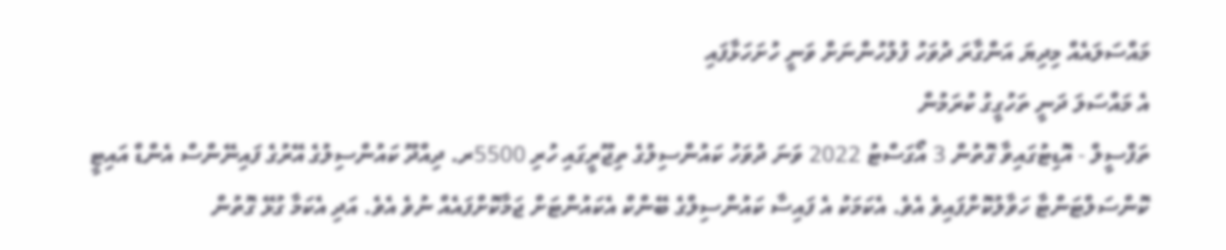މައްސަލައެއް މިދިޔަ އަންގާރަ ދުވަހު ފުލުހުންނަށް ވަނީ ހުށަހަޅާފައި
އެ މައްސަލަ ދަނީ ތަހުގީގު ކުރަމުން
ތަފްސީލް - އޮޑިޓުގައިވާ ގޮތުން 3 އޯގަސްޓު 2022 ވަނަ ދުވަހު ކައުންސިލުގެ ތިޖޫރީގައި ހުރި 5500ރ. ދިއްދޫ ކައުންސިލުގެ އޭރުގެ ފައިނޭންސް އެންޑް އައިޓީ ކޮންސަލްޓަންޓާ ހަވާލުކޮށްފައިވެ އެވެ. އެކަމަކު އެ ފައިސާ ކައުންސިލްގެ ބޭންކް އެކައުންޓަށް ޖަމާކޮށްފައެއް ނުވެ އެވެ. އަދި އެކަމާ ގުޅޭ ގޮތުން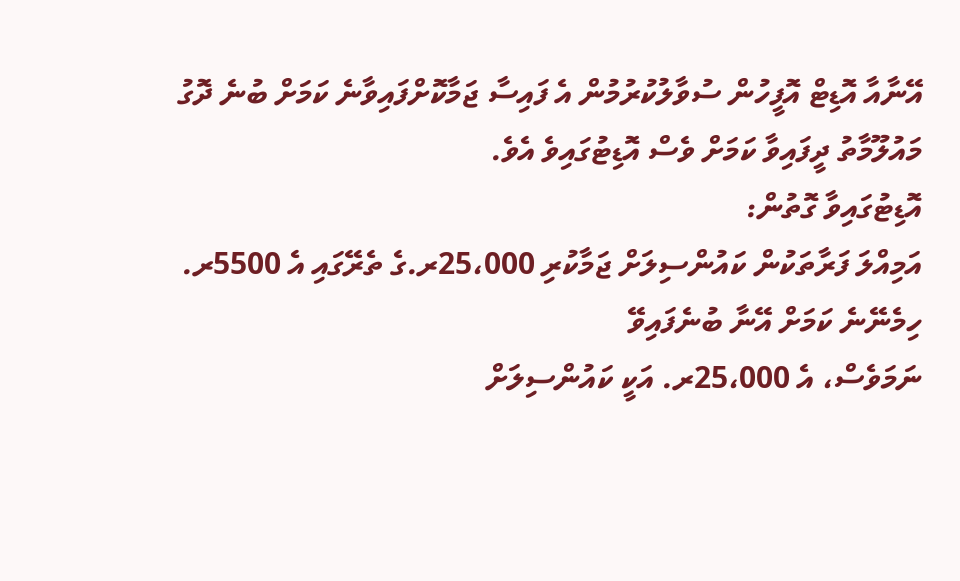އޭނާއާ އޮޑިޓް އޮފީހުން ސުވާލުކުރުމުން އެ ފައިސާ ޖަމާކޮށްފައިވާނެ ކަމަށް ބުނެ ދޮގު މައުލޫމާތު ދީފައިވާ ކަމަށް ވެސް އޮޑިޓުގައިވެ އެވެ.
އޮޑިޓުގައިވާ ގޮތުން:
އަމިއްލަ ފަރާތަކުން ކައުންސިލަށް ޖަމާކުރި 25،000ރ.ގެ ތެރޭގައި އެ 5500ރ. ހިމެނޭނެ ކަމަށް އޭނާ ބުނެފައިވޭ
ނަމަވެސް، އެ 25،000ރ. އަކީ ކައުންސިލަށް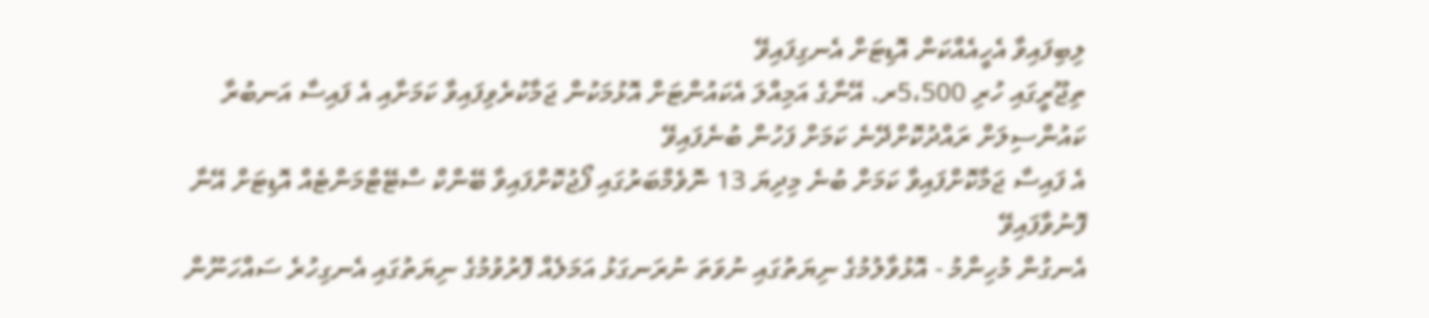ލިބިފައިވާ އެހީއެއްކަން އޮޑިޓަށް އެނގިފައިވޭ
ތިޖޫރީގައި ހުރި 5،500ރ. އޭނާގެ އަމިއްލަ އެކައުންޓަށް އޮޅުމަކުން ޖަމާކުރެވިފައިވާ ކަމަށާއި އެ ފައިސާ އަނބުރާ ކައުންސިލަށް ރައްދުކޮށްދޭނެ ކަމަށް ފަހުން ބުނެފައިވޭ
އެ ފައިސާ ޖަމާކޮށްފައިވާ ކަމަށް ބުނެ މިދިޔަ 13 ނޮވެމްބަރުގައި ފޯޖުކޮށްފައިވާ ބޭންކް ސްޓޭޓްމަންޓެއް އޮޑިޓަށް އޭނާ ފޮނުވާފައިވޭ
އެނގުން މުހިންމު - އޮޅުވާލުމުގެ ނިޔަތުގައި ނުވަތަ ނުރަނގަޅު އަމަލެއް ފޮރުވުމުގެ ނިޔަތުގައި އެނގިހުރެ ސައްހަނޫން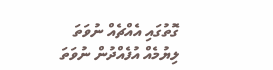ގޮތުގައި އެއްޗެއް ނުވަތަ ލިޔުމެއް އުފެއްދުން ނުވަތަ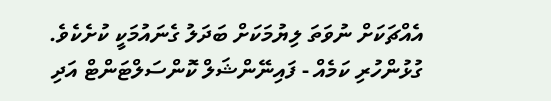އެއްޗަކަށް ނުވަތަ ލިޔުމަކަށް ބަދަލު ގެނައުމަކީ ކުށެކެވެ.
ގުޅުންހުރި ކަމެއް - ފައިނޭންޝަލް ކޮންސަލްޓަންޓް އަދި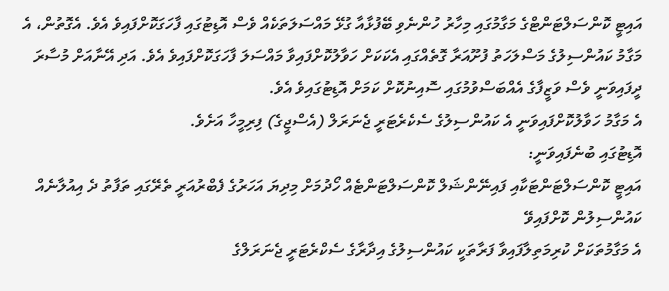އައިޓީ ކޮންސަލްޓަންޓްގެ މަގާމުގައި މިހާރު ހުންނެވި ބޭފުޅާއާ ގުޅޭ މައްސަލަތަކެއް ވެސް އޮޑިޓުގައި ފާހަގަކޮށްފައިވެ އެވެ. އެގޮތުން، އެ މަގާމު ކައުންސިލުގެ މަސްލަހަތު ފުށޫއަރާ ގޮތެއްގައި އެކަކަށް ހަވާލުކޮށްފައިވާ މައްސަލަ ފާހަގަކޮށްފައިވެ އެވެ. އަދި އޭނާއަށް މުސާރަ ދީފައިވަނީ ވެސް ވަޒީފާގެ އެއްބަސްވުމުގައި ސޮއިނުކޮށް ކަމަށް އޮޑިޓުގައިވެ އެވެ.
އެ މަގާމު ހަވާލުކޮށްފައިވަނީ އެ ކައުންސިލުގެ ސެކެރެޓަރީ ޖެނަރަލް (އެސްޖީގެ) ފިރިމީހާ އަށެވެ.
އޮޑިޓުގައި ބުނެފައިވަނީ:
އައިޓީ ކޮންސަލްޓަންޓަކާއި ފައިނޭންޝަލް ކޮންސަލްޓަންޓެއް ހޯދުމަށް މިދިޔަ އަހަރުގެ ފެބްރުއަރީ ތެރޭގައި ތަފާތު ދެ އިއުލާނެއް ކައުންސިލުން ކޮށްފައިވޭ
އެ މަގާމުތަކަށް ކުރިމަތިލާފައިވާ ފަރާތަކީ ކައުންސިލުގެ އިދާރާގެ ސެކްރެޓަރީ ޖެނަރަލްގެ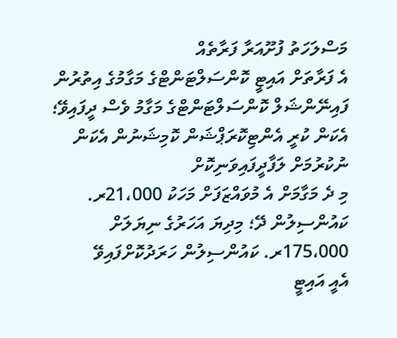މަސްލަހަތު ފުށޫއަރާ ފަރާތެއް
އެ ފަރާތަށް އައިޓީ ކޮންސަލްޓަންޓްގެ މަގާމުގެ އިތުރުން ފައިނޭންޝަލް ކޮންސަލްޓަންޓްގެ މަގާމު ވެސް ދީފައިވޭ؛ އެކަން ކުރީ އެންޓިކޮރަޕްޝަން ކޮމިޝަނުން އެކަން ނުކުރުމަށް ލަފާދީފައިވަނިކޮށް
މި ދެ މަގާމަށް އެ މުވައްޒަފަށް މަހަކު 21،000ރ. ކައުންސިލުން ދޭ؛ މިދިޔަ އަހަރުގެ ނިޔަލަށް 175،000ރ. ކައުންސިލުން ހަރަދުކޮށްފައިވޭ
އެއީ އައިޓީ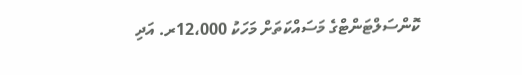ކޮންސަލްޓަންޓްގެ މަސައްކަތަށް މަހަކު 12،000ރ. އަދި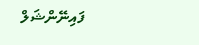ފައިނޭންޝަލް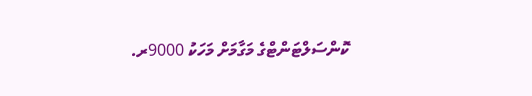ކޮންސަލްޓަންޓްގެ މަގާމަށް މަހަކު 9000ރ.